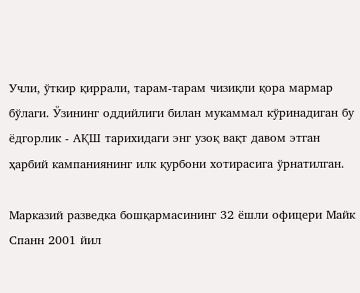Учли, ўткир қиррали, тарам-тарам чизиқли қора мармар бўлаги. Ўзининг оддийлиги билан мукаммал кўринадиган бу ёдгорлик - АҚШ тарихидаги энг узоқ вақт давом этган ҳарбий кампаниянинг илк қурбони хотирасига ўрнатилган.

Марказий разведка бошқармасининг 32 ёшли офицери Майк Спанн 2001 йил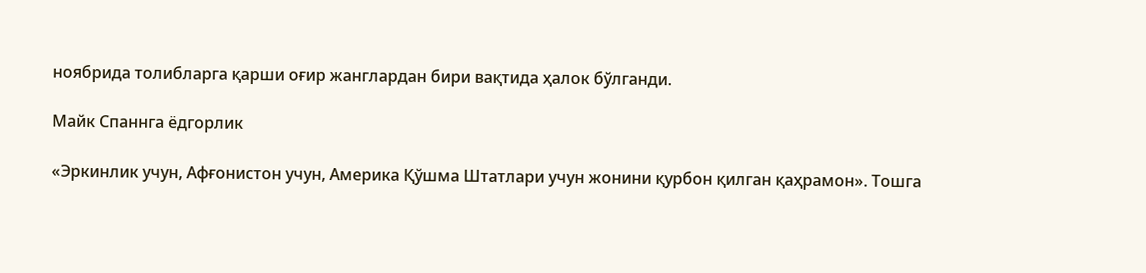ноябрида толибларга қарши оғир жанглардан бири вақтида ҳалок бўлганди.

Майк Спаннга ёдгорлик

«Эркинлик учун, Афғонистон учун, Америка Қўшма Штатлари учун жонини қурбон қилган қаҳрамон». Тошга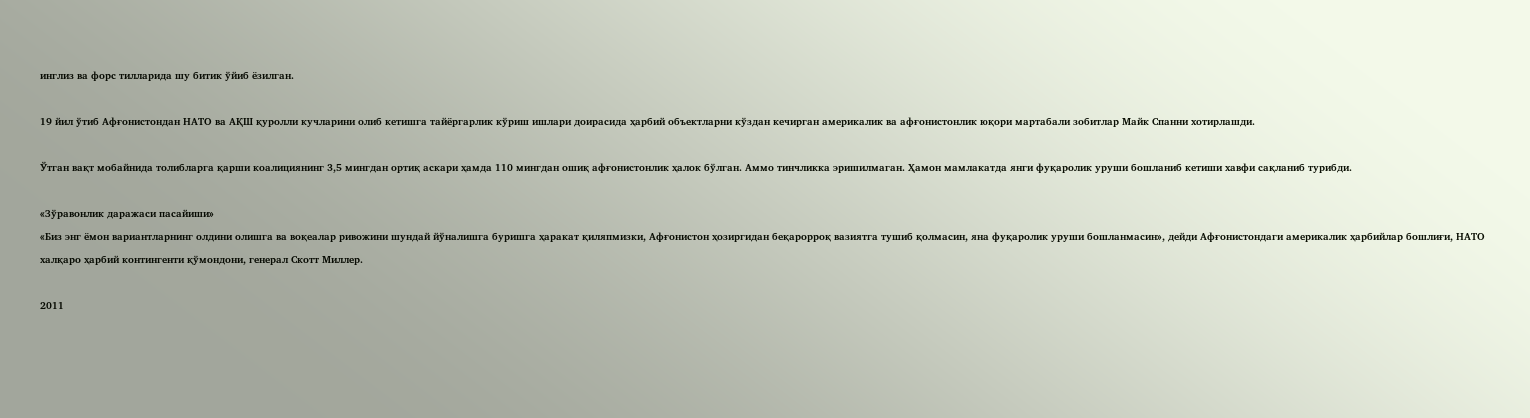инглиз ва форс тилларида шу битик ўйиб ёзилган.

19 йил ўтиб Афғонистондан НАТО ва АҚШ қуролли кучларини олиб кетишга тайёргарлик кўриш ишлари доирасида ҳарбий объектларни кўздан кечирган америкалик ва афғонистонлик юқори мартабали зобитлар Майк Спанни хотирлашди.

Ўтган вақт мобайнида толибларга қарши коалициянинг 3,5 мингдан ортиқ аскари ҳамда 110 мингдан ошиқ афғонистонлик ҳалок бўлган. Аммо тинчликка эришилмаган. Ҳамон мамлакатда янги фуқаролик уруши бошланиб кетиши хавфи сақланиб турибди.

«Зўравонлик даражаси пасайиши»
«Биз энг ёмон вариантларнинг олдини олишга ва воқеалар ривожини шундай йўналишга буришга ҳаракат қиляпмизки, Афғонистон ҳозиргидан беқарорроқ вазиятга тушиб қолмасин, яна фуқаролик уруши бошланмасин», дейди Афғонистондаги америкалик ҳарбийлар бошлиғи, НАТО халқаро ҳарбий контингенти қўмондони, генерал Скотт Миллер.

2011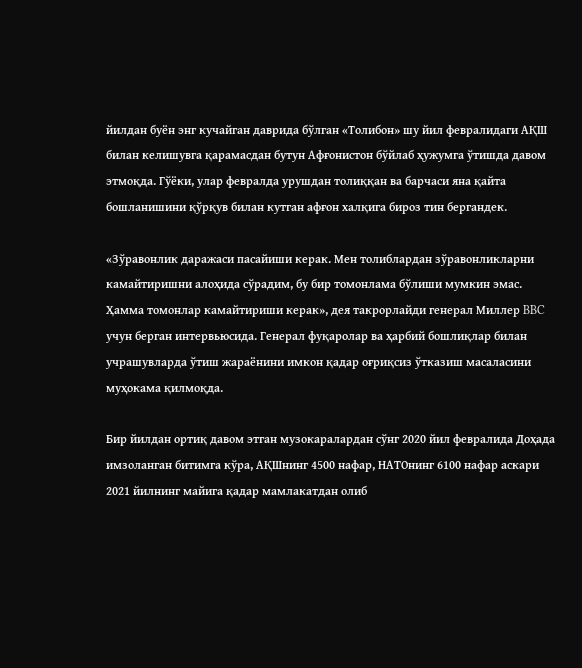йилдан буён энг кучайган даврида бўлган «Толибон» шу йил февралидаги АҚШ билан келишувга қарамасдан бутун Афғонистон бўйлаб ҳужумга ўтишда давом этмоқда. Гўёки, улар февралда урушдан толиққан ва барчаси яна қайта бошланишини қўрқув билан кутган афғон халқига бироз тин бергандек.

«Зўравонлик даражаси пасайиши керак. Мен толиблардан зўравонликларни камайтиришни алоҳида сўрадим, бу бир томонлама бўлиши мумкин эмас. Ҳамма томонлар камайтириши керак», дея такрорлайди генерал Миллер BBC учун берган интервьюсида. Генерал фуқаролар ва ҳарбий бошлиқлар билан учрашувларда ўтиш жараёнини имкон қадар оғриқсиз ўтказиш масаласини муҳокама қилмоқда.

Бир йилдан ортиқ давом этган музокаралардан сўнг 2020 йил февралида Доҳада имзоланган битимга кўра, АҚШнинг 4500 нафар, НАТОнинг 6100 нафар аскари 2021 йилнинг майига қадар мамлакатдан олиб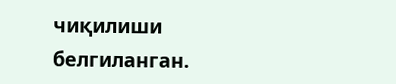чиқилиши белгиланган.